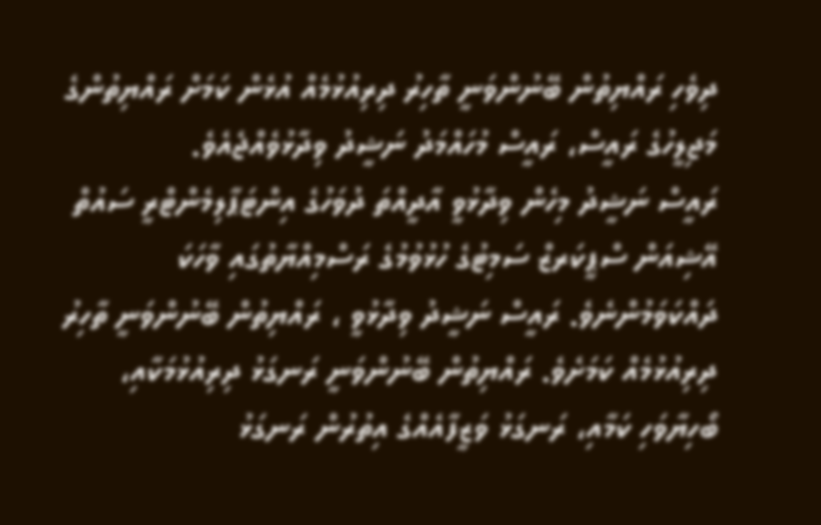ދިވެހި ރައްޔިތުން ބޭނުންވަނީ ތާހިރު ދިރިއުޅުމެއް އުޅެން ކަމަށް ރައްޔިތުންގެ މަޖިލީހުގެ ރައީސް، ރައީސް މުހައްމަދު ނަޝީދު ވިދާޅުވެއްޖެއެވެ.
ރައީސް ނަޝީދު މިހެން ވިދާޅުވީ އާދީއްތަ ދުވަހުގެ އިންޓަޕާލިމެންޓްރީ ސައުތް އޭޝިއަން ސްޕީކަރޒް ސަމިޓުގެ ހުޅުވުމުގެ ރަސްމިއްޔާތުގައި ވާހަކަ ދައްކަވަމުންނެވެ. ރައީސް ނަޝީދު ވިދާޅުވީ ، ރައްޔިތުން ބޭނުންވަނީ ތާހިރު ދިރިއުޅުމެއް ކަމަށެވެ. ރައްޔިތުން ބޭނުންވަނީ ރަނގަޅު ދިރިއުޅުމަކާއި، ބޯހިޔާވަހި ކަމާއި، ރަނގަޅު ވަޒީފާއެއްގެ އިތުރުން ރަނގަޅު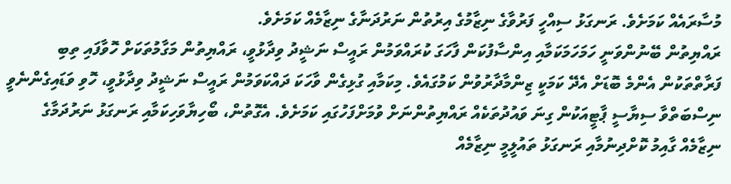މުސާރައެއް ކަމަށެވެ. ރަނގަޅު ސިއްހީ ފަރުވާގެ ނިޒާމުގެ އިރުތުން ނަރުދަނާގެ ނިޒާމެއް ކަމަށެވެ.
ރައްޔިތުން ބޭނުންވަނީ ހަމަހަމަކަމާއި އިންސާފުކަން ފާހަގަ ކުރައްވަމުން ރައީސް ނަޝީދު ވިދާޅުވީ، ރައްޔިތުން މަގާމުތަކަށް ހޮވާފައި ތިބި ފަރާތްތަކުން އެންމެ ބޮޑަށް އެދޭ ކަމަކީ ޒިންމާދާރުވުން ކަމުގައެވެ. މިކަމާއި ގުޅިގެން ވާހަކަ ދައްކަވަމުން ރައީސް ނަޝީދު ވިދާޅުވީ، ހޮވި ވަޑައިގެންނެވީ ނިސްބަތްވާ ސިޔާސީ ޕާޓީއަކުން ގިނަ ވައުދުތަކެއް ރައްޔިތުންނަށް ވުމަށްފަހުގައި ކަމަށެވެ. އެގޮތުން، ބޯހިޔާވަހިކަމާއި ރަނގަޅު ނަރުދަމާގެ ނިޒާމެއް ގާއިމު ކޮށްދިނުމާއި ރަނގަޅު ތައުލީމީ ނިޒާމެއް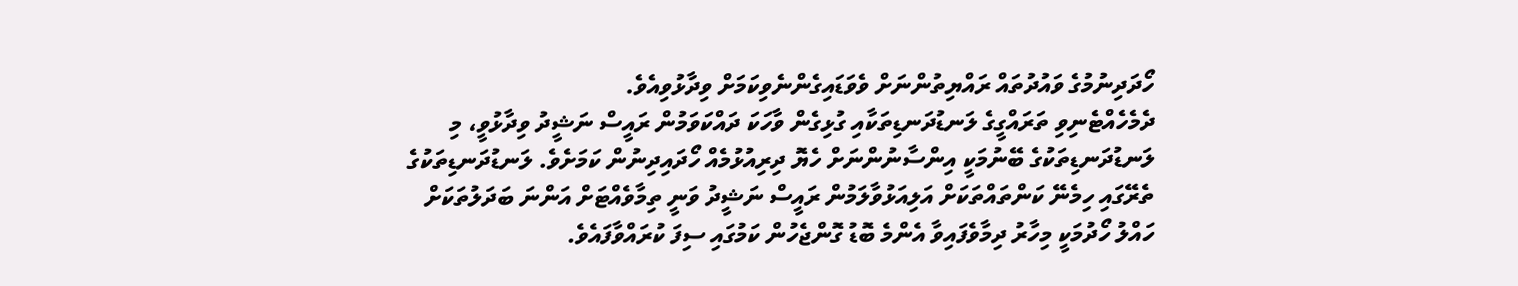ހޯދަދިނުމުގެ ވައުދުތައް ރައްޔިތުންނަށް ވެވަޑައިގެންނެވިކަމަށް ވިދާޅުވިއެވެ.
ދެމެހެއްޓެނިވި ތަރައްގީގެ ލަނޑުދަނޑިތަކާއި ގުޅިގެން ވާހަކަ ދައްކަވަމުން ރައީސް ނަޝީދު ވިދާޅުވީ، މި ލަނޑުދަނޑިތަކުގެ ބޭނުމަކީ އިންސާނުންނަށް ހެޔޮ ދިރިއުޅުމެއް ހޯދައިދިނުން ކަމަށެވެ. ލަނޑުދަނޑިތަކުގެ ތެރޭގައި ހިމެނޭ ކަންތައްތަކަށް އަލިއަޅުވާލަމުން ރައީސް ނަޝީދު ވަނީ ތިމާވެއްޓަށް އަންނަ ބަދަލުތަކަށް ހައްލު ހޯދުމަކީ މިހާރު ދިމާވެފައިވާ އެންމެ ބޮޑު ގޮންޖެހުން ކަމުގައި ސިފަ ކުރައްވާފައެވެ.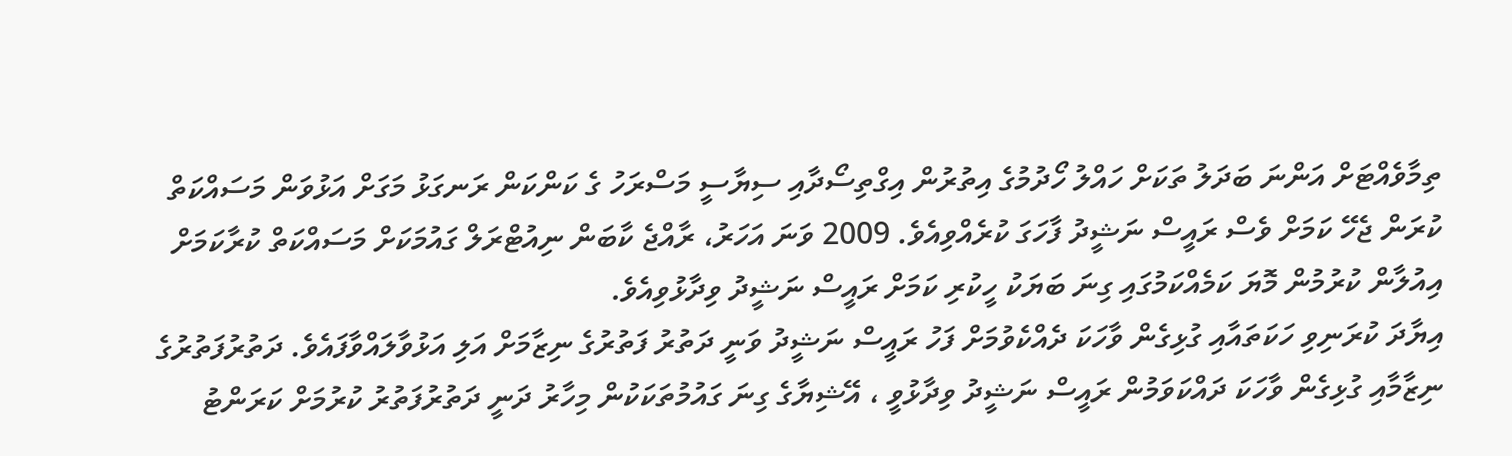ތިމާވެއްޓަށް އަންނަ ބަދަލު ތަކަށް ހައްލު ހޯދުމުގެ އިތުރުން އިގްތިސޯދާއި ސިޔާސީ މަސްރަހު ގެ ކަންކަން ރަނގަޅު މަގަށް އަޅުވަން މަސައްކަތް ކުރަން ޖެހޭ ކަމަށް ވެސް ރައީސް ނަޝީދު ފާހަގަ ކުރެއްވިއެވެ. 2009 ވަނަ އަހަރު، ރާއްޖެ ކާބަން ނިއުޓްރަލް ގައުމަކަށް މަސައްކަތް ކުރާކަމަށް އިއުލާން ކުރުމުން މޮޔަ ކަމެއްކަމުގައި ގިނަ ބަޔަކު ހީކުރި ކަމަށް ރައީސް ނަޝީދު ވިދާޅުވިއެވެ.
އިޔާދަ ކުރަނިވި ހަކަތައާއި ގުޅިގެން ވާހަކަ ދެއްކެވުމަށް ފަހު ރައީސް ނަޝީދު ވަނީ ދަތުރު ފަތުރުގެ ނިޒާމަށް އަލި އަޅުވާލައްވާފައެވެ. ދަތުރުފަތުރުގެ ނިޒާމާއި ގުޅިގެން ވާހަކަ ދައްކަވަމުން ރައީސް ނަޝީދު ވިދާޅުވީ ، އޭޝިޔާގެ ގިނަ ގައުމުތަކަކުން މިހާރު ދަނީ ދަތުރުފަތުރު ކުރުމަށް ކަރަންޓު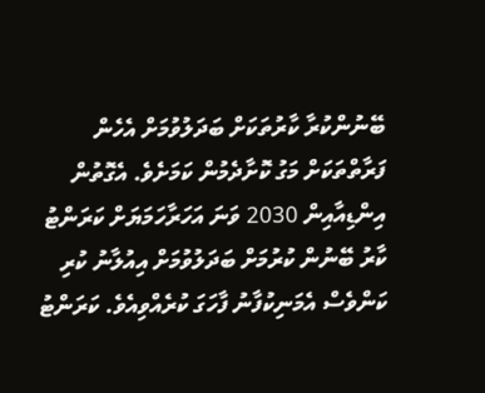ބޭނުންކުރާ ކާރުތަކަށް ބަދަލުވުމަށް އެހެން ފަރާތްތަކަށް މަގު ކޮށާދެމުން ކަމަށެވެ. އެގޮތުން އިންޑިއާއިން 2030 ވަނަ އަހަރާހަމަޔަށް ކަރަންޓު ކާރު ބޭނުން ކުރުމަށް ބަދަލުވުމަށް އިއުލާނު ކުރި ކަންވެސް އެމަނިކުފާނު ފާހަގަ ކުރެއްވިއެވެ. ކަރަންޓު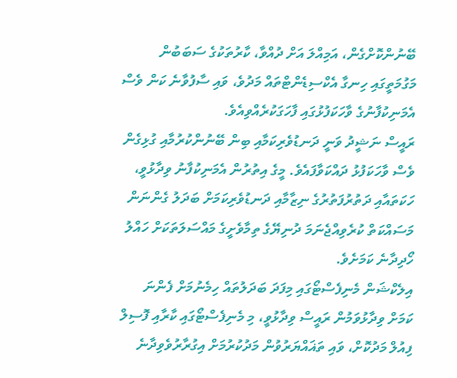ބޭނުންކޮށްގެން، އަމިއްލަ އަށް ދުއްވާ، ކާރުތަކުގެ ސަބަބުން މަގުމަތީގައި ހިނގާ އެކްސިޑެންޓްތައް މަދުވެ، ވައި ސާފުވާނެ ކަން ވެސް އެމަނިކުފާނުގެ ވާހަކަފުޅުގައި ފާހަގަކުރެއްވިއެވެ.
ރައީސް ނަޝީދު ވަނީ ދަނޑުވެރިކަމާއި ބިން ބޭނުންކުރުމާއި ގުޅިގެން ވެސް ވާހަކަފުޅު ދައްކަވާފައެވެ. މީގެ އިތުރުން އެމަނިކުފާނު ވިދާޅުވީ، ހަކަތައާއި ދަތުރުފަތުރުގެ ނިޒާމާއި ދަނޑުވެރިކަމަށް ބަދަލު ގެންނަން މަސައްކަތް ކުރެވިއްޖެނަމަ ދުނިޔޭގެ ތިމާވެށީގެ މައްސަލަތަކަށް ހައްލު ހޯދިދާނެ ކަމަށެވެ.
އިލެކްޝަން މެނިފެސްޓޯގައި މިފަދަ ބަދަލުތައް ހިމެނުމަށް ފެންނަ ކަމަށް ވިދާޅުވަމުން ރައީސް ވިދާޅުވީ، މި މެނިފެސްޓޯގައި ކާރާއި ފޮސިލް ފިއުލް މަދުކޮށް، ވައި ތަޣައްޔަރުވުން މަދުކުރުމަށް އިގުރާރުވެވިދާނެ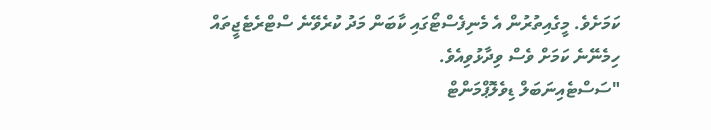ކަމަށެވެ. މީގެއިތުރުން އެ މެނިފެސްޓޯގައި ކާބަން މަދު ކުރެވޭނެ ސްޓްރެޓެޖީތައް ހިމެނޭނެ ކަމަށް ވެސް ވިދާޅުވިއެވެ.
"ސަސްޓެއިނަބަލް ޑިވެލޮޕްމަންޓް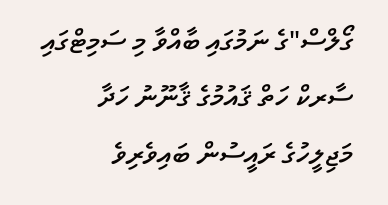ގޯލްސް"ގެ ނަމުގައި ބާއްވާ މި ސަމިޓްގައި ސާރކް ހަތް ޤައުމުގެ ޤާނޫނު ހަދާ މަޖިލީހުގެ ރައީސުން ބައިވެރިވެ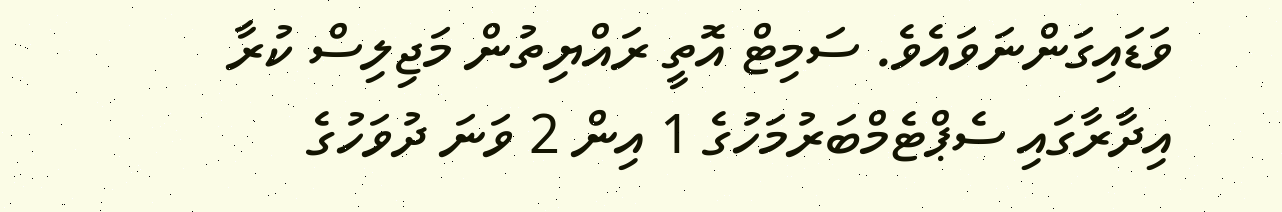ވަޑައިގަންނަވައެވެ. ސަމިޓް އޮތީ ރައްޔިތުން މަޖިލިސް ކުރާ އިދާރާގައި ސެޕްޓެމްބަރުމަހުގެ 1 އިން 2 ވަނަ ދުވަހުގެ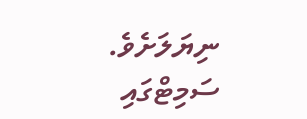ނިޔަލަށެވެ. ސަމިޓްގައި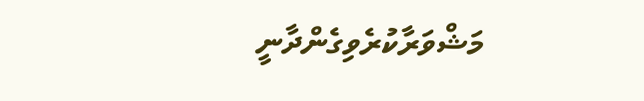މަޝްވަރާކުރެވިގެންދާނީ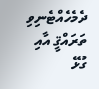ދެމެހެއްޓެނިވި ތަރައްޤީ އާއި ގުޅޭ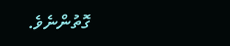ގޮތުންނެވެ.